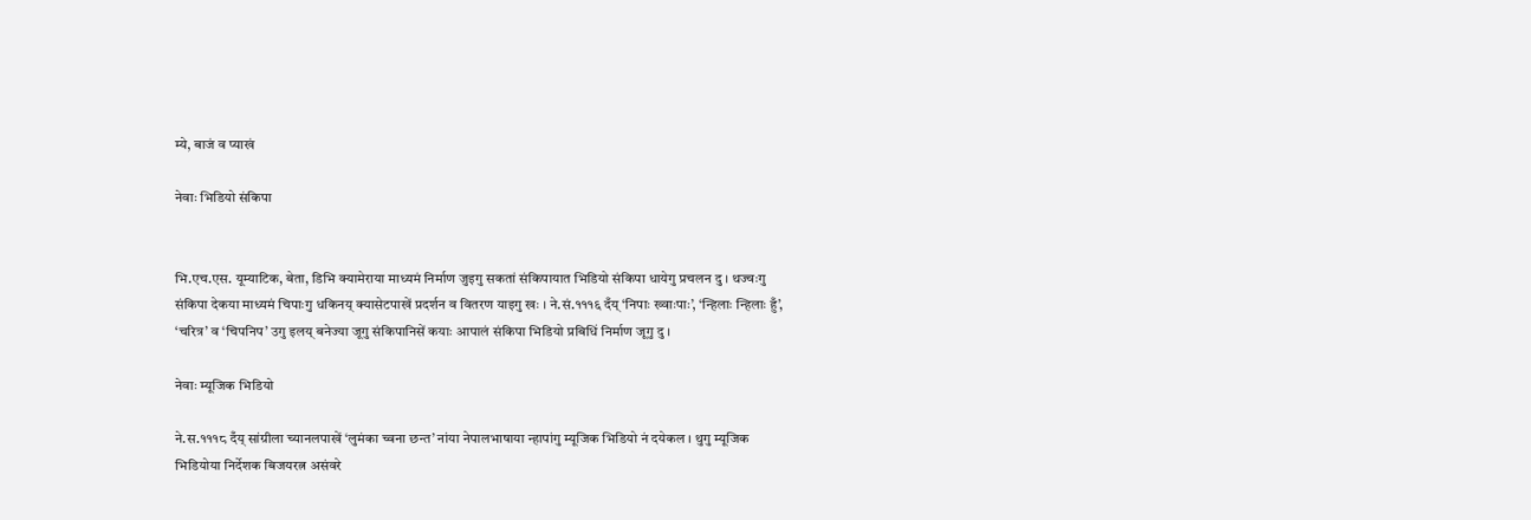म्ये, बाजं व प्याखं

नेवाः भिडियो संकिपा


भि.एच.एस. यूम्याटिक, बेता, डिभि क्यामेराया माध्यमं निर्माण जुइगु सकतां संकिपायात भिडियो संकिपा धायेगु प्रचलन दु । थज्वःगु संकिपा देकया माध्यमं चिपाःगु धकिनय्‌ क्यासेटपाखें प्रदर्शन व वितरण याइगु खः । ने.सं.१११६ दँय्‌ ‘निपाः ख्वाःपाः’, ‘न्हिलाः न्हिलाः हुँ’, ‘चरित्र’ व ‘चिपनिप’ उगु इलय्‌ बनेज्या जूगु संकिपानिसें कयाः आपालं संकिपा भिडियो प्रबिधिं निर्माण जूगु दु ।

नेवाः म्यूजिक भिडियो

ने.स.१११८ दँय्‌ सांग्रीला च्यानलपाखें ‘लुमंका च्वना छन्त’ नांया नेपालभाषाया न्हापांगु म्यूजिक भिडियो नं दयेकल । थुगु म्यूजिक भिडियोया निर्देशक बिजयरत्न असंवरे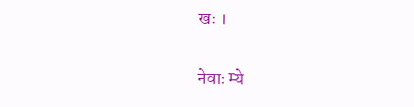खः ।

नेवाः म्ये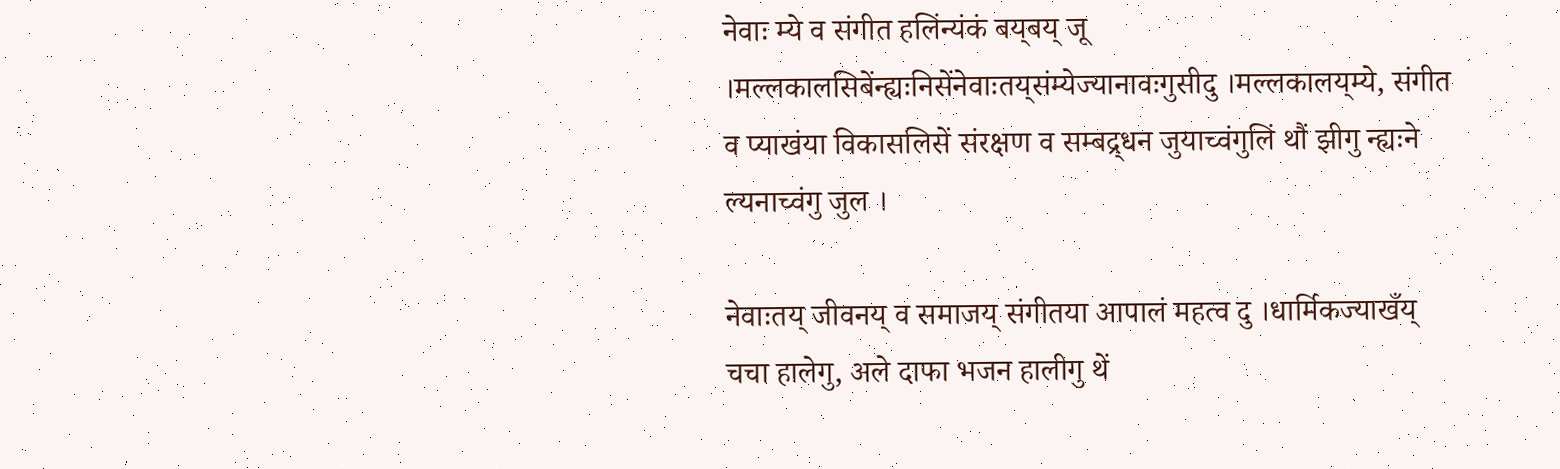नेवाः म्ये व संगीत हलिंन्यंकं बय्‌बय्‌ जू ।मल्लकालसिबेंन्ह्यःनिसेंनेवाःतय्‌संम्येज्यानावःगुसीदु ।मल्लकालय्‌म्ये, संगीत व प्याखंया विकासलिसें संरक्षण व सम्बद्र्धन जुयाच्वंगुलिं थौं झीगु न्ह्यःने ल्यनाच्वंगु जुल ।

नेवाःतय्‌ जीवनय्‌ व समाजय्‌ संगीतया आपालं महत्व दु ।धार्मिकज्याखँय्‌ चचा हालेगु, अले दाफा भजन हालीगु थें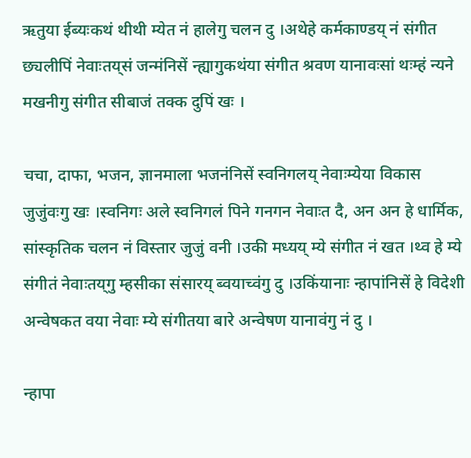ऋतुया ईब्यःकथं थीथी म्येत नं हालेगु चलन दु ।अथेहे कर्मकाण्डय्‌ नं संगीत छ्यलीपिं नेवाःतय्‌सं जन्मंनिसें न्ह्यागुकथंया संगीत श्रवण यानावःसां थःम्हं न्यने मखनीगु संगीत सीबाजं तक्क दुपिं खः ।

चचा, दाफा, भजन, ज्ञानमाला भजनंनिसें स्वनिगलय्‌ नेवाःम्येया विकास जुजुंवःगु खः ।स्वनिगः अले स्वनिगलं पिने गनगन नेवाःत दै, अन अन हे धार्मिक, सांस्कृतिक चलन नं विस्तार जुजुं वनी ।उकी मध्यय्‌ म्ये संगीत नं खत ।थ्व हे म्ये संगीतं नेवाःतय्‌गु म्हसीका संसारय्‌ ब्वयाच्वंगु दु ।उकिंयानाः न्हापांनिसें हे विदेशी अन्वेषकत वया नेवाः म्ये संगीतया बारे अन्वेषण यानावंगु नं दु ।

न्हापा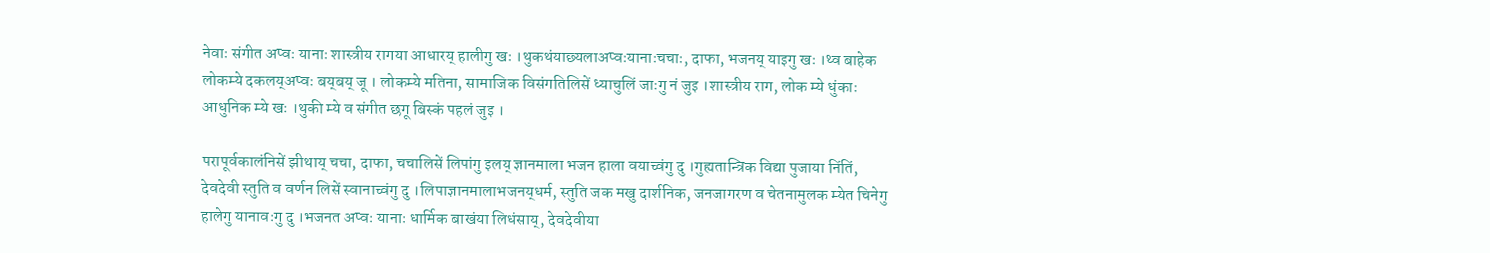नेवाः संगीत अप्वः यानाः शास्त्रीय रागया आधारय्‌ हालीगु खः ।थुकथंयाछ्यलाअप्वःयानाःचचाः, दाफा, भजनय्‌ याइगु खः ।थ्व बाहेक लोकम्ये दकलय्‌अप्वः बय्‌बय्‌ जू । लोकम्ये मतिना, सामाजिक विसंगतिलिसें ध्याचुलिं जाःगु नं जुइ ।शास्त्रीय राग, लोक म्ये धुंकाः आधुनिक म्ये खः ।थुकी म्ये व संगीत छगू बिस्कं पहलं जुइ ।

परापूर्वकालंनिसें झीथाय्‌ चचा, दाफा, चचालिसें लिपांगु इलय्‌ ज्ञानमाला भजन हाला वयाच्वंगु दु ।गुह्यतान्त्रिक विद्या पुजाया निंतिं, देवदेवी स्तुति व वर्णन लिसें स्वानाच्वंगु दु ।लिपाज्ञानमालाभजनय्‌धर्म, स्तुति जक मखु दार्शनिक, जनजागरण व चेतनामुलक म्येत चिनेगु हालेगु यानावःगु दु ।भजनत अप्वः यानाः धार्मिक बाखंया लिधंसाय्‌, देवदेवीया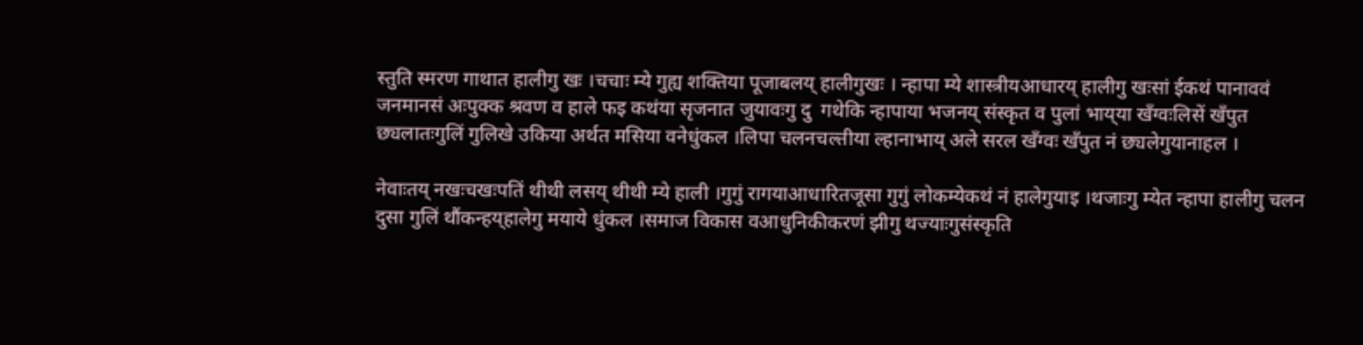स्तुति स्मरण गाथात हालीगु खः ।चचाः म्ये गुह्य शक्तिया पूजाबलय्‌ हालीगुखः । न्हापा म्ये शास्त्रीयआधारय्‌ हालीगु खःसां ईकथं पानाववं जनमानसं अःपुक्क श्रवण व हाले फइ कथंया सृजनात जुयावःगु दु  गथेकि न्हापाया भजनय्‌ संस्कृत व पुलां भाय्‌या खँग्वःलिसें खँपुत छ्यलातःगुलिं गुलिखे उकिया अर्थत मसिया वनेधुंकल ।लिपा चलनचल्तीया ल्हानाभाय्‌ अले सरल खँग्वः खँपुत नं छ्यलेगुयानाहल ।

नेवाःतय्‌ नखःचखःपतिं थीथी लसय्‌ थीथी म्ये हाली ।गुगुं रागयाआधारितजूसा गुगुं लोकम्येकथं नं हालेगुयाइ ।थजाःगु म्येत न्हापा हालीगु चलन दुसा गुलिं थौंकन्हय्‌हालेगु मयाये धुंकल ।समाज विकास वआधुनिकीकरणं झीगु थज्याःगुसंस्कृति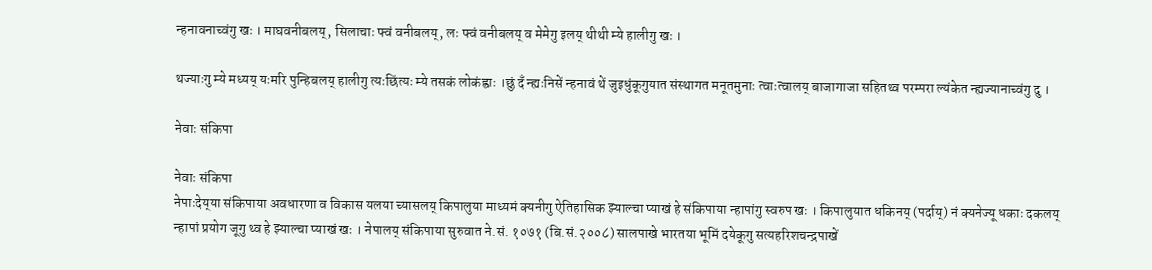न्हनावनाच्वंगु खः । माघवनीबलय्‌, सिलाचाः फ्वं वनीबलय्‌, लः फ्वं वनीबलय्‌ व मेमेगु इलय्‌ थीथी म्ये हालीगु खः ।

थज्याःगु म्ये मध्यय्‌ यःमरि पुन्हिबलय्‌ हालीगु त्यःछिंत्यः म्ये तसकं लोकंह्वाः ।छुं दँ न्ह्यःनिसें न्हनावं थें जुइधुंकूगुयात संस्थागत मनूतमुनाः त्वाःत्वालय्‌ बाजागाजा सहितथ्व परम्परा ल्यंकेत न्ह्यज्यानाच्वंगु दु ।

नेवाः संकिपा

नेवाः संकिपा
नेपाःदेय्‌या संकिपाया अवधारणा व विकास यलया च्यासलय्‌ किपालुया माध्यमं क्यनीगु ऐतिहासिक झ्याल्चा प्याखं हे संकिपाया न्हापांगु स्वरुप खः । किपालुयात धकिनय्‌ (पर्दाय्‌) नं क्यनेज्यू धकाः दकलय्‌ न्हापां प्रयोग जूगु थ्व हे झ्याल्चा प्याखं खः । नेपालय्‌ संकिपाया सुरुवात ने.सं. १०७१ (बि.सं.२००८) सालपाखे भारतया भूमिं दयेकूगु सत्यहरिशचन्द्रपाखें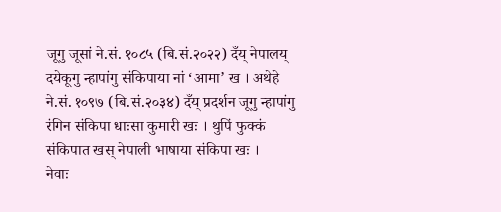जूगु जूसां ने.सं. १०८५ (बि.सं.२०२२) दँय्‌ नेपालय्‌ दयेकूगु न्हापांगु संकिपाया नां ‘आमा’ ख । अथेहे ने.सं. १०९७ (बि.सं.२०३४) दँय्‌ प्रदर्शन जूगु न्हापांगु रंगिन संकिपा धाःसा कुमारी खः । थुपिं फुक्कं संकिपात खस् नेपाली भाषाया संकिपा खः ।
नेवाः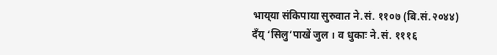भाय्‌या संकिपाया सुरुवात ने.सं. ११०७ (बि.सं.२०४४) दँय्‌ ‘सिलु’पाखें जुल । व धुकाः ने.सं. १११६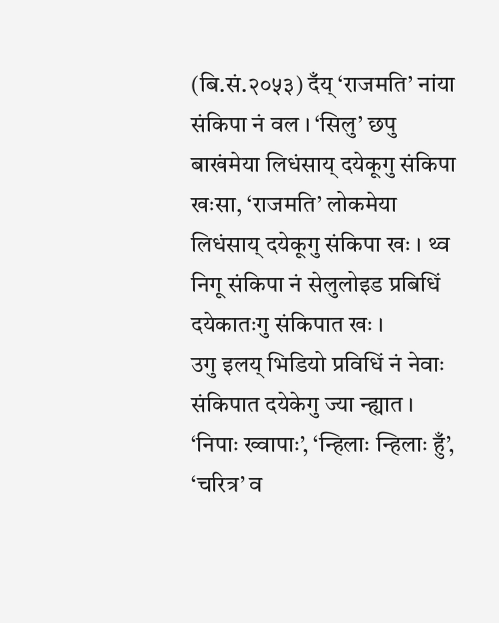(बि.सं.२०५३) दँय्‌ ‘राजमति’ नांया संकिपा नं वल । ‘सिलु’ छपु बाखंमेया लिधंसाय्‌ दयेकूगु संकिपा खःसा, ‘राजमति’ लोकमेया लिधंसाय्‌ दयेकूगु संकिपा खः । थ्व निगू संकिपा नं सेलुलोइड प्रबिधिं दयेकातःगु संकिपात खः ।
उगु इलय्‌ भिडियो प्रविधिं नं नेवाः संकिपात दयेकेगु ज्या न्ह्यात । ‘निपाः ख्वापाः’, ‘न्हिलाः न्हिलाः हुँ’, ‘चरित्र’ व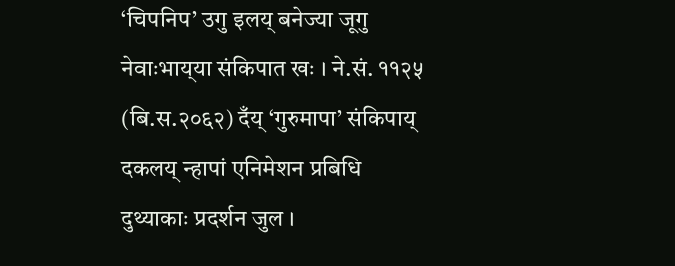‘चिपनिप’ उगु इलय्‌ बनेज्या जूगु नेवाःभाय्‌या संकिपात खः । ने.सं. ११२५ (बि.स.२०६२) दँय्‌ ‘गुरुमापा’ संकिपाय्‌ दकलय्‌ न्हापां एनिमेशन प्रबिधि दुथ्याकाः प्रदर्शन जुल ।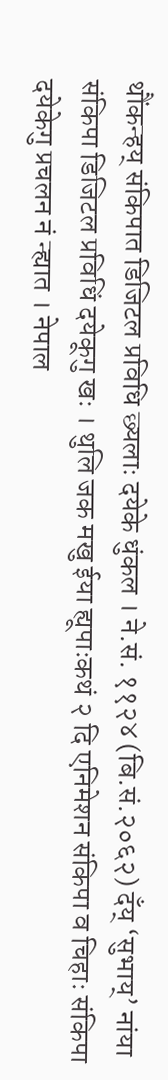थौंकन्हय्‌ संकिपात डिजिटल प्रविधि छ्यलाः दयेके धुंकल । ने.सं. ११२४ (बि.सं.२०६२) दँय्‌ ‘सुभाय्‌’ नांया संकिपा डिजिटल प्रविधिं दयेकूगु खः । थुलि जक मखु ईया ह्यूपाःकथं २ दि एनिमेशन संकिपा व चिहाः संकिपा दयेकेगु प्रचलन नं न्ह्यात । नेपाल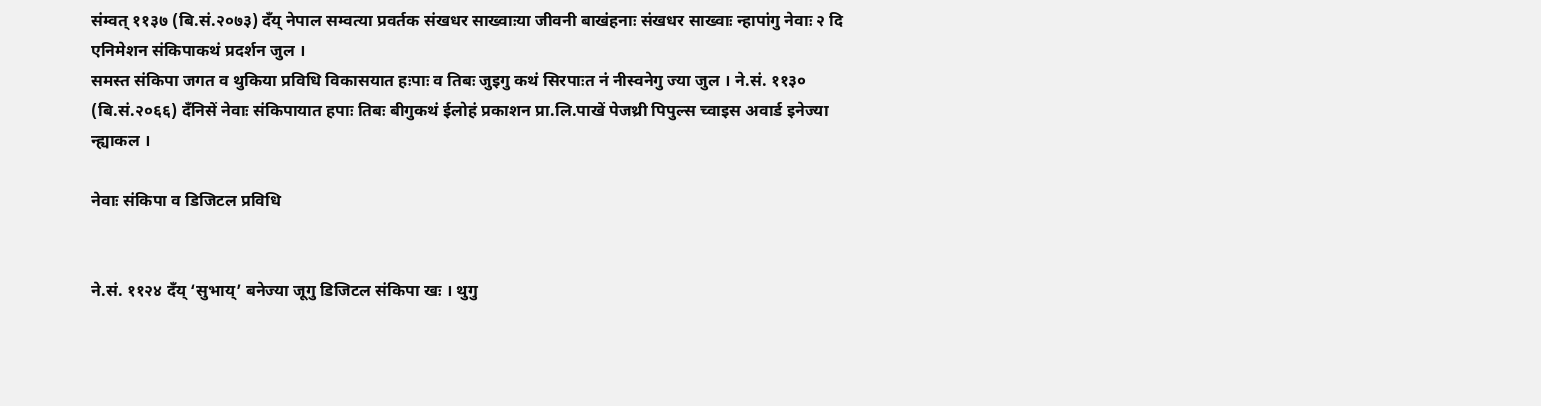संम्वत् ११३७ (बि.सं.२०७३) दँय्‌ नेपाल सम्वत्या प्रवर्तक संखधर साख्वाःया जीवनी बाखंहनाः संखधर साख्वाः न्हापांगु नेवाः २ दि एनिमेशन संकिपाकथं प्रदर्शन जुल ।
समस्त संकिपा जगत व थुकिया प्रविधि विकासयात हःपाः व तिबः जुइगु कथं सिरपाःत नं नीस्वनेगु ज्या जुल । ने.सं. ११३० (बि.सं.२०६६) दँनिसें नेवाः संकिपायात हपाः तिबः बीगुकथं ईलोहं प्रकाशन प्रा.लि.पाखें पेजथ्री पिपुल्स च्वाइस अवार्ड इनेज्या न्ह्याकल ।

नेवाः संकिपा व डिजिटल प्रविधि


ने.सं. ११२४ दँय्‌ ‘सुभाय्‌’ बनेज्या जूगु डिजिटल संकिपा खः । थुगु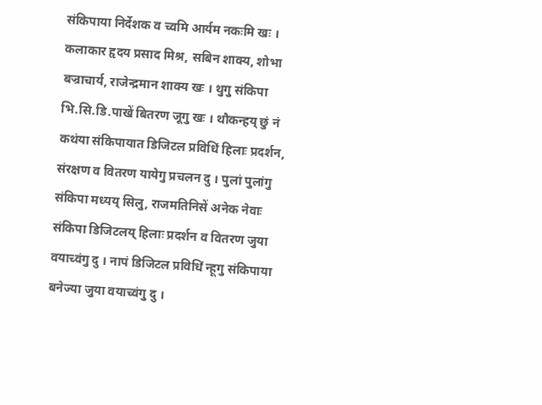संकिपाया निर्देशक व च्वमि आर्यम नकःमि खः । कलाकार हृदय प्रसाद मिश्र, सबिन शाक्य, शोभा बज्राचार्य, राजेन्द्रमान शाक्य खः । थुगु संकिपा भि.सि.डि.पाखें बितरण जूगु खः । थौकन्हय्‌ छुं नं कथंया संकिपायात डिजिटल प्रविधिं हिलाः प्रदर्शन, संरक्षण व वितरण यायेगु प्रचलन दु । पुलां पुलांगु संकिपा मध्यय्‌ सिलु, राजमतिनिसें अनेक नेवाः संकिपा डिजिटलय्‌ हिलाः प्रदर्शन व वितरण जुया वयाच्वंगु दु । नापं डिजिटल प्रविधिं न्हूगु संकिपाया बनेज्या जुया वयाच्वंगु दु ।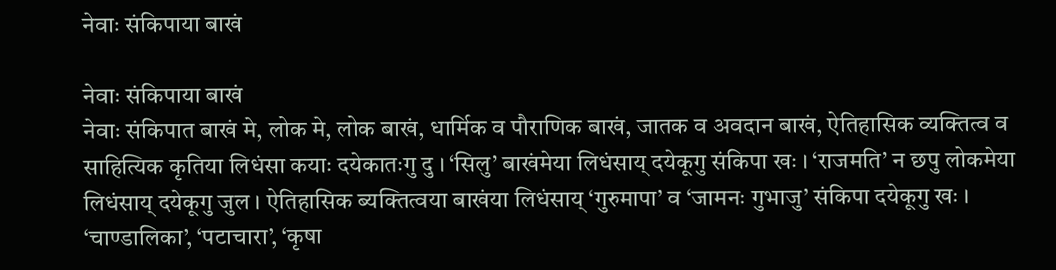नेवाः संकिपाया बाखं

नेवाः संकिपाया बाखं
नेवाः संकिपात बाखं मे, लोक मे, लोक बाखं, धार्मिक व पौराणिक बाखं, जातक व अवदान बाखं, ऐतिहासिक व्यक्तित्व व साहित्यिक कृतिया लिधंसा कयाः दयेकातःगु दु । ‘सिलु’ बाखंमेया लिधंसाय्‌ दयेकूगु संकिपा खः । ‘राजमति’ न छपु लोकमेया लिधंसाय्‌ दयेकूगु जुल । ऐतिहासिक ब्यक्तित्वया बाखंया लिधंसाय्‌ ‘गुरुमापा’ व ‘जामनः गुभाजु’ संकिपा दयेकूगु खः । ‘चाण्डालिका’, ‘पटाचारा’, ‘कृषा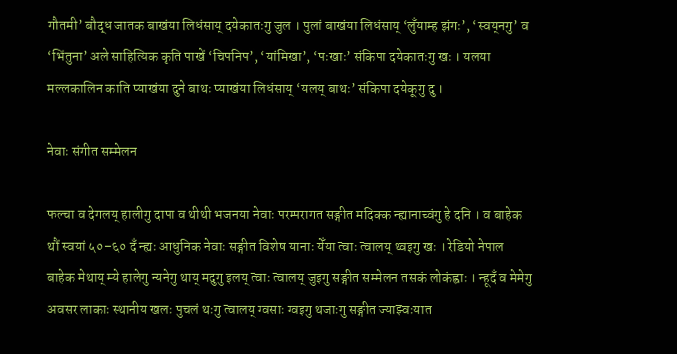गौतमी’ बौद्ध जातक बाखंया लिधंसाय्‌ दयेकातःगु जुल । पुलां बाखंया लिधंसाय्‌ ‘लुँयाम्ह झंगः’, ‘स्वय्‌नगु’ व ‘भिंतुना’ अले साहित्यिक कृति पाखें ‘चिपनिप’, ‘यांमिखा’, ‘पःखाः’ संकिपा दयेकातःगु खः । यलया मल्लकालिन काति प्याखंया दुने बाथः प्याखंया लिधंसाय्‌ ‘यलय्‌ बाथः’ संकिपा दयेकूगु दु ।

नेवाः संगीत सम्मेलन

फल्चा व देगलय्‌ हालीगु दापा व थीथी भजनया नेवाः परम्परागत सङ्गीत मदिक्क न्ह्यानाच्वंगु हे दनि । व बाहेक थौं स्वयां ५०–६० दँ न्ह्यः आधुनिक नेवाः सङ्गीत विशेष यानाः येँया त्वाः त्वालय्‌ थ्वइगु खः । रेडियो नेपाल बाहेक मेथाय्‌ म्ये हालेगु न्यनेगु थाय्‌ मदुगु इलय्‌ त्वाः त्वालय्‌ जुइगु सङ्गीत सम्मेलन तसकं लोकंह्वाः । न्हूदँ व मेमेगु अवसर लाकाः स्थानीय खलः पुचलं थःगु त्वालय्‌ ग्वसाः ग्वइगु थजाःगु सङ्गीत ज्याझ्वःयात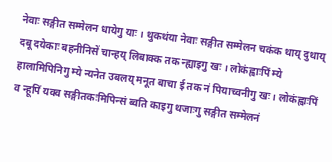नेवाः सङ्गीत सम्मेलन धायेगु याः । थुकथंया नेवाः सङ्गीत सम्मेलन चकंक थाय्‌ दुथाय्‌ दबू दयेकाः बहनीनिसें चान्हय्‌ लिबाक्क तक न्ह्याइगु खः । लोकंह्वाःपिं म्ये हालामिपिनिगु म्ये न्यनेत उबलय्‌ मनूत बाचा ई तक नं पियाच्वनीगु खः । लोकंह्वाःपिं व न्हूपिं यक्व सङ्गीतकःमिपिन्सं ब्वति काइगु थजाःगु सङ्गीत सम्मेलनं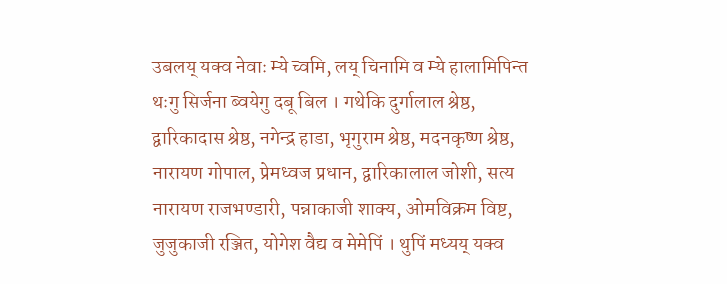उबलय्‌ यक्व नेवाः म्ये च्वमि, लय्‌ चिनामि व म्ये हालामिपिन्त थःगु सिर्जना ब्वयेगु दबू बिल । गथेकि दुर्गालाल श्रेष्ठ, द्वारिकादास श्रेष्ठ, नगेन्द्र हाडा, भृगुराम श्रेष्ठ, मदनकृष्ण श्रेष्ठ, नारायण गोपाल, प्रेमध्वज प्रधान, द्वारिकालाल जोशी, सत्य नारायण राजभण्डारी, पन्नाकाजी शाक्य, ओमविक्रम विष्ट, जुजुकाजी रञ्जित, योगेश वैद्य व मेमेपिं । थुपिं मध्यय्‌ यक्व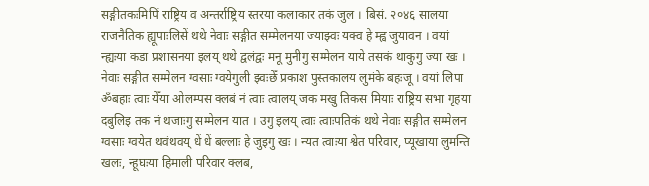सङ्गीतकःमिपिं राष्ट्रिय व अन्तर्राष्ट्रिय स्तरया कलाकार तकं जुल । बिसं. २०४६ सालया राजनैतिक ह्यूपाःलिसें थथे नेवाः सङ्गीत सम्मेलनया ज्याझ्वः यक्व हे म्ह्व जुयावन । वयां न्ह्यःया कडा प्रशासनया इलय्‌ थथे द्वलंद्वः मनू मुनीगु सम्मेलन याये तसकं थाकुगु ज्या खः ।
नेवाः सङ्गीत सम्मेलन ग्वसाः ग्वयेगुली झ्वःछेँ प्रकाश पुस्तकालय लुमंके बहःजू । वयां लिपा ॐबहाः त्वाः येँया ओलम्पस क्लबं नं त्वाः त्वालय्‌ जक मखु तिकस मियाः राष्ट्रिय सभा गृहया दबुलिइ तक नं थजाःगु सम्मेलन यात । उगु इलय्‌ त्वाः त्वाःपतिकं थथे नेवाः सङ्गीत सम्मेलन ग्वसाः ग्वयेत थवंथवय्‌ धें धें बल्लाः हे जुइगु खः । न्यत त्वाःया श्वेत परिवार, प्यूखाया लुमन्ति खलः, न्हूघःया हिमाली परिवार क्लब,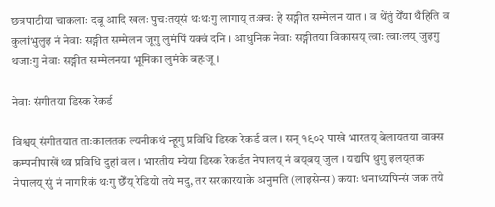छत्रपाटीया चाकलाः दबू आदि खलः पुचःतय्‌सं थःथःगु लागाय्‌ तःक्वः हे सङ्गीत सम्मेलन यात । व थेंतुं येँया थँहिति व कुलांभुलुइ नं नेवाः सङ्गीत सम्मेलन जूगु लुमंपिं यक्वं दनि । आधुनिक नेवाः सङ्गीतया विकासय्‌ त्वाः त्वाःलय्‌ जुइगु थजाःगु नेवाः सङ्गीत सम्मेलनया भूमिका लुमंके बहःजू ।

नेवाः संगीतया डिस्क रेकर्ड

विश्वय्‌ संगीतयात ताःकालतक ल्यनीकथं न्हूगु प्रविधि डिस्क रेकर्ड वल । सन् १९०२ पाखे भारतय्‌ बेलायतया वाक्स कम्पनीपाखें थ्व प्रविधि दुहां वल । भारतीय म्येया डिस्क रेकर्डत नेपालय्‌ नं बय्‌बय्‌ जुल । यद्यपि थुगु इलय्‌तक नेपालय्‌ सुं नं नागरिकं थःगु छेँय्‌ रेडियो तये मदु, तर सरकारयाके अनुमति (लाइसेन्स) कयाः धनाध्यपिन्सं जक तये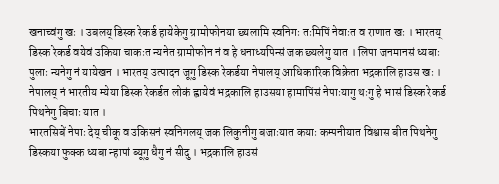खनाच्वंगु खः । उबलय्‌ डिस्क रेकर्ड हायेकेगु ग्रामोफोनया छ्यलामि स्वनिगः तःमिपिं नेवाःत व राणात खः । भारतय्‌ डिस्क रेकर्ड वयेवं उकिया चाकःत न्यनेत ग्रामोफोन नं व हे धनाध्यपिन्सं जक छ्यलेगु यात । लिपा जनमानसं ध्यबाः पुलाः न्यनेगु नं यायेखन । भारतय्‌ उत्पादन जूगु डिस्क रेकर्डया नेपालय्‌ आधिकारिक विक्रेता भद्रकालि हाउस खः । नेपालय्‌ नं भारतीय म्येया डिस्क रेकर्डत लोकं ह्वायेवं भद्रकालि हाउसया हामापिंसं नेपाःयागु थःगु हे भासं डिस्क रेकर्ड पिथनेगु बिचाः यात ।
भारतसिबें नेपाः देय्‌ चीकू व उकिसनं स्वनिगलय्‌ जक लिकुनीगु बजाःयात कयाः कम्पनीयात विश्वास बीत पिथनेगु डिस्कया फुक्क ध्यबा न्हापां ब्यूगु धैगु नं सीदु । भद्रकालि हाउसं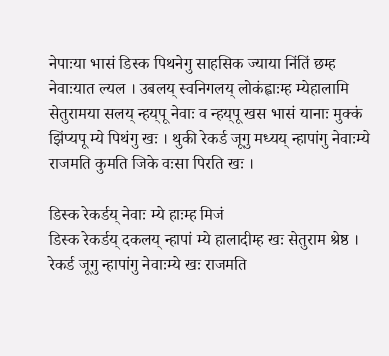नेपाःया भासं डिस्क पिथनेगु साहसिक ज्याया निंतिं छम्ह नेवाःयात ल्यल । उबलय्‌ स्वनिगलय्‌ लोकंह्वाःम्ह म्येहालामि सेतुरामया सलय्‌ न्हय्‌पू नेवाः व न्हय्‌पू खस भासं यानाः मुक्कं झिंप्यपू म्ये पिथंगु खः । थुकी रेकर्ड जूगु मध्यय्‌ न्हापांगु नेवाःम्ये राजमति कुमति जिके वःसा पिरति खः ।

डिस्क रेकर्डय्‌ नेवाः म्ये हाःम्ह मिजं
डिस्क रेकर्डय्‌ दकलय्‌ न्हापां म्ये हालादीम्ह खः सेतुराम श्रेष्ठ । रेकर्ड जूगु न्हापांगु नेवाःम्ये खः राजमति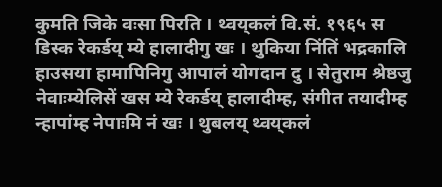कुमति जिके वःसा पिरति । थ्वय्‌कलं वि.सं. १९६५ स डिस्क रेकर्डय्‌ म्ये हालादीगु खः । थुकिया निंतिं भद्रकालि हाउसया हामापिनिगु आपालं योगदान दु । सेतुराम श्रेष्ठजु नेवाःम्येलिसें खस म्ये रेकर्डय्‌ हालादीम्ह, संगीत तयादीम्ह न्हापांम्ह नेपाःमि नं खः । थुबलय्‌ थ्वय्‌कलं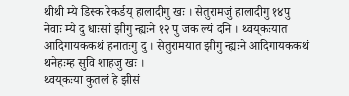थीथी म्ये डिस्क रेकर्डय्‌ हालादीगु खः । सेतुरामजुं हालादीगु १४पु नेवाः म्ये दु धाःसां झीगु न्ह्यःने १२ पु जक ल्यं दनि । थ्वय्‌कःयात आदिगायककथं हनातःगु दु । सेतुरामयात झीगु न्ह्यःने आदिगायककथं थनेहःम्ह सुवि शाहजु खः ।
थ्वय्‌कःया कुतलं हे झीसं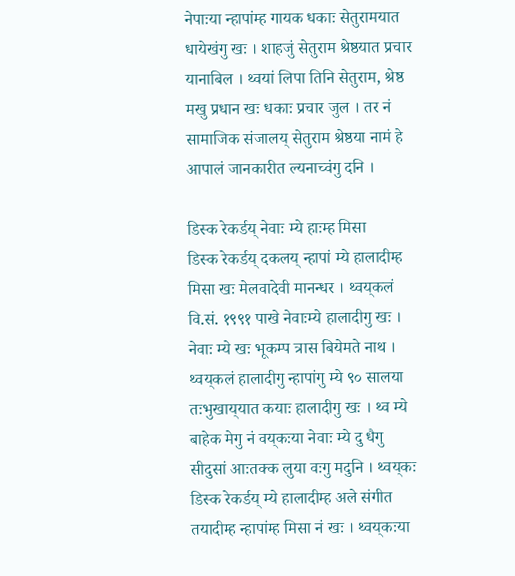नेपाःया न्हापांम्ह गायक धकाः सेतुरामयात धायेखंगु खः । शाहजुं सेतुराम श्रेष्ठयात प्रचार यानाबिल । थ्वयां लिपा तिनि सेतुराम, श्रेष्ठ मखु प्रधान खः धकाः प्रचार जुल । तर नं सामाजिक संजालय्‌ सेतुराम श्रेष्ठया नामं हे आपालं जानकारीत ल्यनाच्वंगु दनि ।

डिस्क रेकर्डय्‌ नेवाः म्ये हाःम्ह मिसा
डिस्क रेकर्डय्‌ दकलय्‌ न्हापां म्ये हालादीम्ह मिसा खः मेलवादेवी मानन्धर । थ्वय्‌कलं वि.सं. १९९१ पाखे नेवाःम्ये हालादीगु खः । नेवाः म्ये खः भूकम्प त्रास बियेमते नाथ । थ्वय्‌कलं हालादीगु न्हापांगु म्ये ९० सालया तःभुखाय्‌यात कयाः हालादीगु खः । थ्व म्ये बाहेक मेगु नं वय्‌कःया नेवाः म्ये दु धैगु सीदुसां आःतक्क लुया वःगु मदुनि । थ्वय्‌कः डिस्क रेकर्डय्‌ म्ये हालादीम्ह अले संगीत तयादीम्ह न्हापांम्ह मिसा नं खः । थ्वय्‌कःया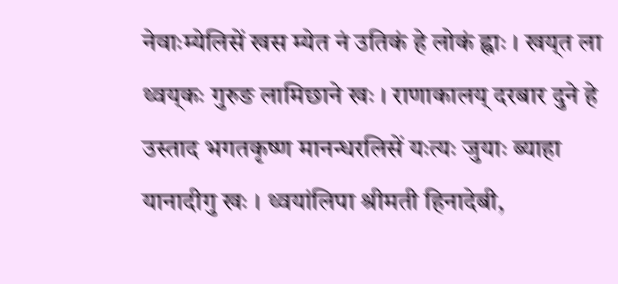नेवाःम्येलिसें खस म्येत नं उतिकं हे लोकं ह्वाः । खय्‌त ला थ्वय्‌कः गुरुङ लामिछाने खः । राणाकालय्‌ दरबार दुने हे उस्ताद भगतकृष्ण मानन्धरलिसें यःत्यः जुयाः ब्याहा यानादीगु खः । थ्वयांलिपा श्रीमती हिनादेबी,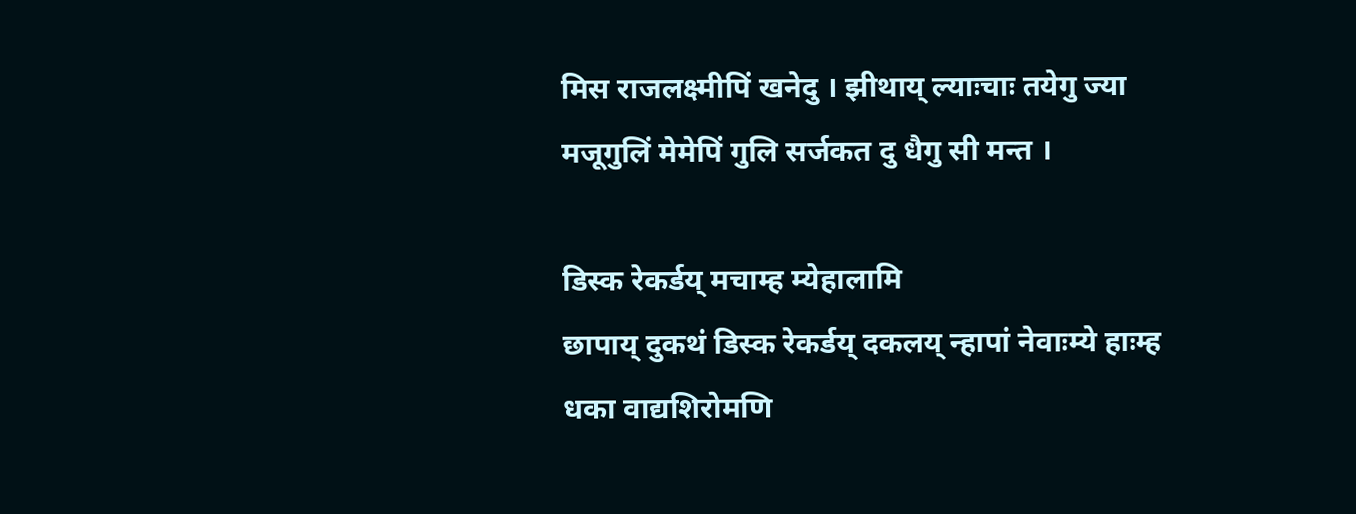मिस राजलक्ष्मीपिं खनेदु । झीथाय्‌ ल्याःचाः तयेगु ज्या मजूगुलिं मेमेपिं गुलि सर्जकत दु धैगु सी मन्त ।

डिस्क रेकर्डय्‌ मचाम्ह म्येहालामि
छापाय्‌ दुकथं डिस्क रेकर्डय्‌ दकलय्‌ न्हापां नेवाःम्ये हाःम्ह धका वाद्यशिरोमणि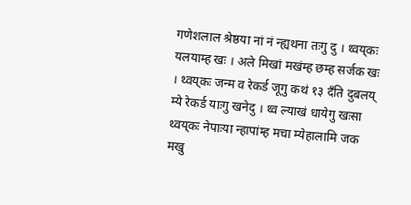गणेशलाल श्रेष्ठया नां नं न्ह्यथना तःगु दु । थ्वय्‌कः यलयाम्ह खः । अले मिखां मखंम्ह छम्ह सर्जक खः । थ्वय्‌कः जन्म व रेकर्ड जूगु कथं १३ दँति दुबलय्‌ म्ये रेकर्ड याःगु खनेदु । थ्व ल्याखं धायेगु खःसा थ्वय्‌कः नेपाःया न्हापांम्ह मचा म्येहालामि जक मखु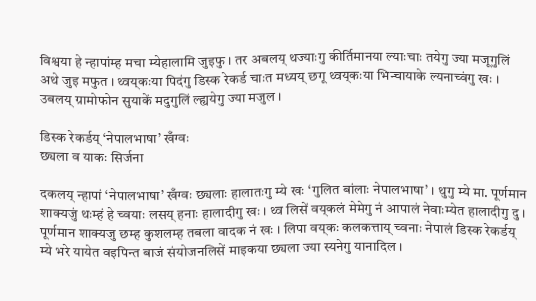विश्वया हे न्हापांम्ह मचा म्येहालामि जुइफु । तर अबलय्‌ थज्याःगु कीर्तिमानया ल्याःचाः तयेगु ज्या मजूगुलिं अथे जुइ मफुत । थ्वय्‌कःया पिदंगु डिस्क रेकर्ड चाःत मध्यय्‌ छगू थ्वय्‌कःया भिन्चायाके ल्यनाच्वंगु खः । उबलय्‌ ग्रामोफोन सुयाकें मदुगुलिं ल्ह्ययेगु ज्या मजुल ।

डिस्क रेकर्डय्‌ ‘नेपालभाषा’ खँग्वः
छ्यला व याकः सिर्जना

दकलय्‌ न्हापां ‘नेपालभाषा’ खँग्वः छ्यलाः हालातःगु म्ये खः ‘गुलित बांलाः नेपालभाषा’ । थुगु म्ये मा. पूर्णमान शाक्यजुं थःम्हं हे च्वयाः लसय्‌ हनाः हालादीगु खः । थ्व लिसें वय्‌कलं मेमेगु नं आपालं नेवाःम्येत हालादीगु दु । पूर्णमान शाक्यजु छम्ह कुशलम्ह तबला वादक नं खः । लिपा वय्‌कः कलकत्ताय्‌ च्वनाः नेपालं डिस्क रेकर्डय्‌ म्ये भरे यायेत वइपिन्त बाजं संयोजनलिसें माइकया छ्यला ज्या स्यनेगु यानादिल ।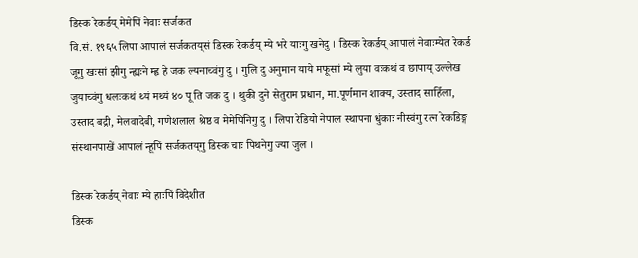डिस्क रेकर्डय्‌ मेमेपिं नेवाः सर्जकत
वि.सं. १९६५ लिपा आपालं सर्जकतय्‌सं डिस्क रेकर्डय्‌ म्ये भरे याःगु खनेदु । डिस्क रेकर्डय्‌ आपालं नेवाःम्येत रेकर्ड जूगु खःसां झीगु न्ह्यःने म्ह्व हे जक ल्यनाच्वंगु दु । गुलि दु अनुमान याये मफूसां म्ये लुया वःकथं व छापाय्‌ उल्लेख जुयाच्वंगु धलःकथं थ्यं मथ्यं ४० पू ति जक दु । थुकी दुने सेतुराम प्रधान, मा.पूर्णमान शाक्य, उस्ताद साहिँला, उस्ताद बद्री, मेलवादेबी, गणेशलाल श्रेष्ठ व मेमेपिनिगु दु । लिपा रेडियो नेपाल स्थापना धुंकाः नीस्वंगु रत्न रेकडिङ्ग संस्थानपाखें आपालं न्हूपिं सर्जकतय्‌गु डिस्क चाः पिथनेगु ज्या जुल ।

डिस्क रेकर्डय्‌ नेवाः म्ये हाःपिं विदेशीत
डिस्क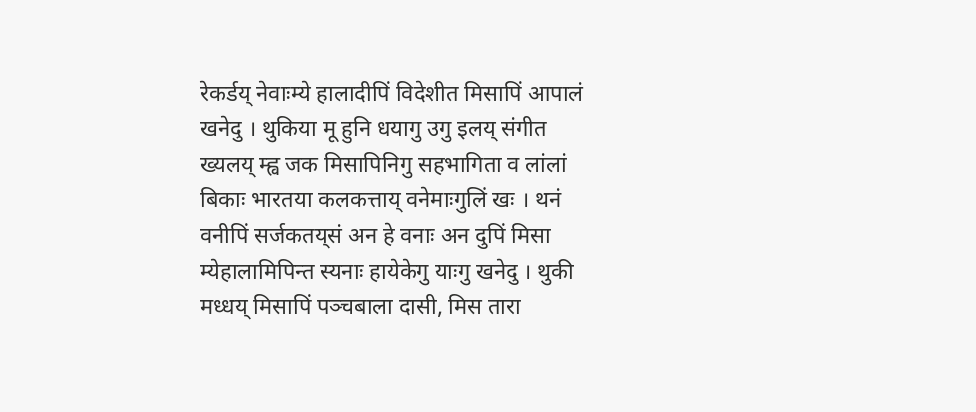रेकर्डय्‌ नेवाःम्ये हालादीपिं विदेशीत मिसापिं आपालं खनेदु । थुकिया मू हुनि धयागु उगु इलय्‌ संगीत ख्यलय्‌ म्ह्व जक मिसापिनिगु सहभागिता व लांलां बिकाः भारतया कलकत्ताय्‌ वनेमाःगुलिं खः । थनं वनीपिं सर्जकतय्‌सं अन हे वनाः अन दुपिं मिसा म्येहालामिपिन्त स्यनाः हायेकेगु याःगु खनेदु । थुकी मध्धय्‌ मिसापिं पञ्चबाला दासी, मिस तारा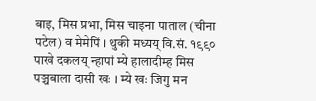बाइ, मिस प्रभा, मिस चाइना पाताल (चीना पटेल) व मेमेपिं । थुकी मध्यय्‌ वि.सं. १९९० पाखे दकलय्‌ न्हापां म्ये हालादीम्ह मिस पञ्चबाला दासी खः । म्ये खः जिगु मन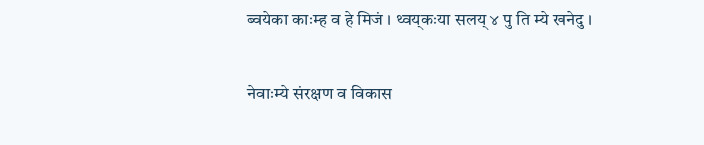ब्वयेका काःम्ह व हे मिजं । थ्वय्‌कःया सलय्‌ ४ पु ति म्ये खनेदु ।

नेवाःम्ये संरक्षण व विकास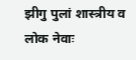झीगु पुलां शास्त्रीय व लोक नेवाः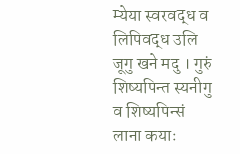म्येया स्वरवद्ध व लिपिवद्ध उलि जूगु खने मदु । गुरुं शिष्यपिन्त स्यनीगु व शिष्यपिन्सं लाना कयाः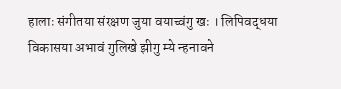हालाः संगीतया संरक्षण जुया वयाच्वंगु खः । लिपिवद्धया विकासया अभावं गुलिखे झीगु म्ये न्हनावने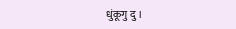धुंकूगु दु ।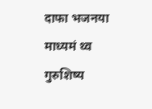दाफा भजनया माध्यमं थ्व गुरुशिष्य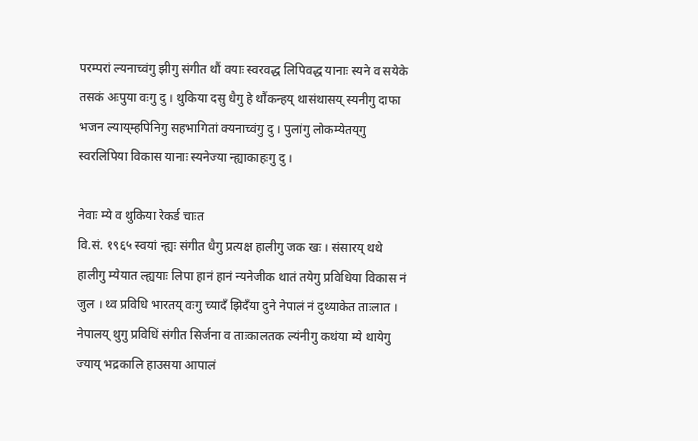परम्परां ल्यनाच्वंगु झीगु संगीत थौं वयाः स्वरवद्ध लिपिवद्ध यानाः स्यने व सयेके तसकं अःपुया वःगु दु । थुकिया दसु धैगु हे थौंकन्हय्‌ थासंथासय्‌ स्यनीगु दाफा भजन ल्याय्‌म्हपिनिगु सहभागितां क्यनाच्वंगु दु । पुलांगु लोकम्येतय्‌गु स्वरलिपिया विकास यानाः स्यनेज्या न्ह्याकाहःगु दु ।

नेवाः म्ये व थुकिया रेकर्ड चाःत
वि.सं. १९६५ स्वयां न्ह्यः संगीत धैगु प्रत्यक्ष हालीगु जक खः । संसारय्‌ थथे हालीगु म्येयात ल्ह्ययाः लिपा हानं हानं न्यनेजीक थातं तयेगु प्रविधिया विकास नं जुल । थ्व प्रविधि भारतय्‌ वःगु च्यादँ झिदँया दुने नेपालं नं दुथ्याकेत ताःलात ।
नेपालय्‌ थुगु प्रविधिं संगीत सिर्जना व ताःकालतक ल्यंनीगु कथंया म्ये थायेगु ज्याय्‌ भद्रकालि हाउसया आपालं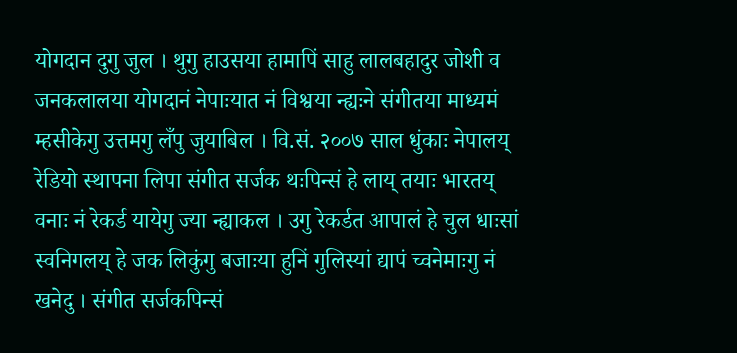योगदान दुगु जुल । थुगु हाउसया हामापिं साहु लालबहादुर जोशी व जनकलालया योगदानं नेपाःयात नं विश्वया न्ह्यःने संगीतया माध्यमं म्हसीकेगु उत्तमगु लँपु जुयाबिल । वि.सं. २००७ साल धुंकाः नेपालय्‌ रेडियो स्थापना लिपा संगीत सर्जक थःपिन्सं हे लाय्‌ तयाः भारतय्‌ वनाः नं रेकर्ड यायेगु ज्या न्ह्याकल । उगु रेकर्डत आपालं हे चुल धाःसां स्वनिगलय्‌ हे जक लिकुंगु बजाःया हुनिं गुलिस्यां द्यापं च्वनेमाःगु नं खनेदु । संगीत सर्जकपिन्सं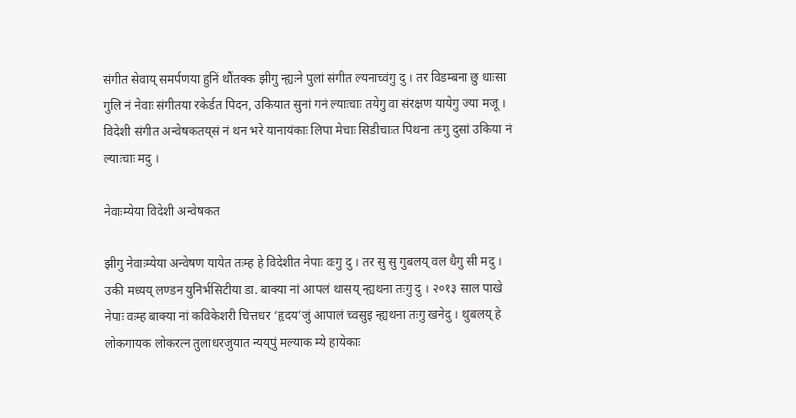संगीत सेवाय्‌ समर्पणया हुनिं थौंतक्क झीगु न्ह्यःने पुलां संगीत ल्यनाच्वंगु दु । तर विडम्बना छु धाःसा गुलि नं नेवाः संगीतया रकेर्डत पिदन, उकियात सुनां गनं ल्याःचाः तयेगु वा संरक्षण यायेगु ज्या मजू । विदेशी संगीत अन्वेषकतय्‌सं नं थन भरे यानायंकाः लिपा मेचाः सिडीचाःत पिथना तःगु दुसां उकिया नं ल्याःचाः मदु ।

नेवाःम्येया विदेशी अन्वेषकत

झीगु नेवाःम्येया अन्वेषण यायेत तःम्ह हे विदेशीत नेपाः वःगु दु । तर सु सु गुबलय्‌ वल धैगु सी मदु । उकी मध्यय्‌ लण्डन युनिर्भसिटीया डा. बाक्या नां आपलं थासय्‌ न्ह्यथना तःगु दु । २०१३ साल पाखे नेपाः वःम्ह बाक्या नां कविकेशरी चित्तधर ‘हृदय’जुं आपालं च्वसुइ न्ह्यथना तःगु खनेदु । थुबलय्‌ हे लोकगायक लोकरत्न तुलाधरजुयात न्यय्‌पुं मल्याक म्ये हायेकाः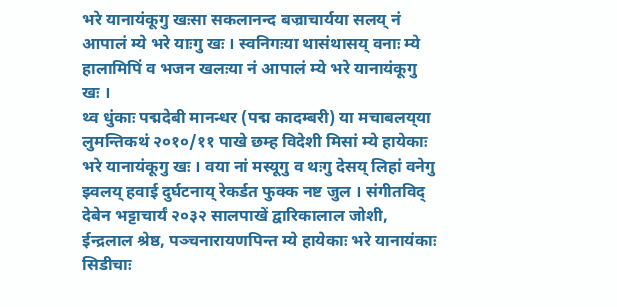भरे यानायंकूगु खःसा सकलानन्द बज्राचार्यया सलय्‌ नं आपालं म्ये भरे याःगु खः । स्वनिगःया थासंथासय्‌ वनाः म्ये हालामिपिं व भजन खलःया नं आपालं म्ये भरे यानायंकूगु खः ।
थ्व धुंकाः पद्मदेबी मानन्धर (पद्म कादम्बरी) या मचाबलय्‌या लुमन्तिकथं २०१०/११ पाखे छम्ह विदेशी मिसां म्ये हायेकाः भरे यानायंकूगु खः । वया नां मस्यूगु व थःगु देसय्‌ लिहां वनेगु झ्वलय्‌ हवाई दुर्घटनाय्‌ रेकर्डत फुक्क नष्ट जुल । संगीतविद् देबेन भट्टाचार्यं २०३२ सालपाखें द्वारिकालाल जोशी, ईन्द्रलाल श्रेष्ठ, पञ्चनारायणपिन्त म्ये हायेकाः भरे यानायंकाः सिडीचाः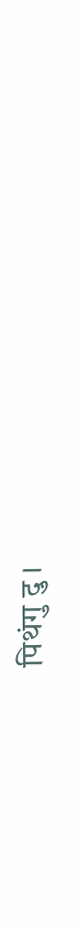पिथंगु दु ।